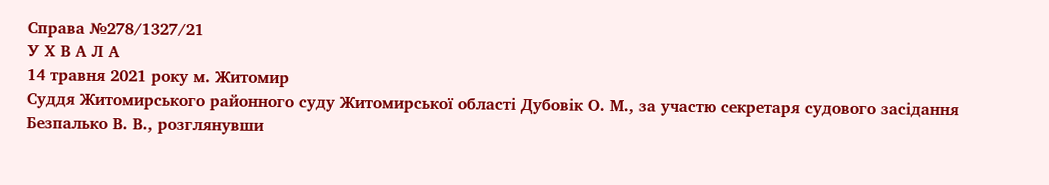Справа №278/1327/21
У Х В А Л А
14 травня 2021 року м. Житомир
Суддя Житомирського районного суду Житомирської області Дубовік О. М., за участю секретаря судового засідання Безпалько В. В., розглянувши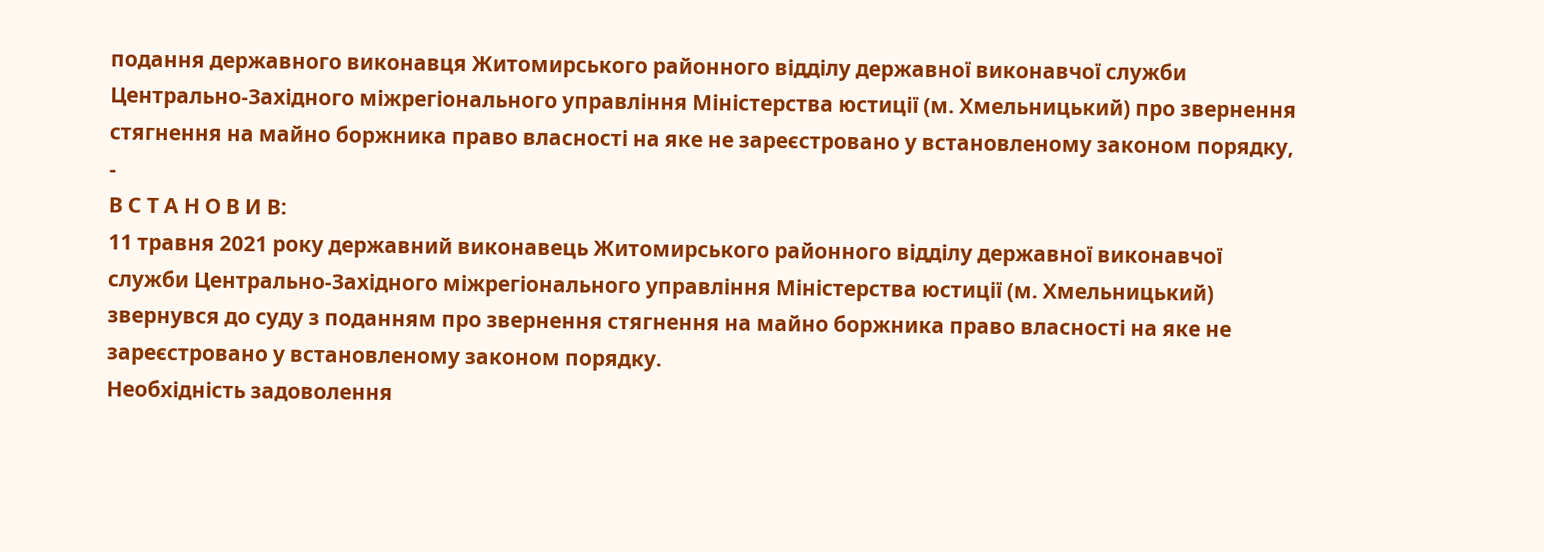подання державного виконавця Житомирського районного відділу державної виконавчої служби Центрально-Західного міжрегіонального управління Міністерства юстиції (м. Хмельницький) про звернення стягнення на майно боржника право власності на яке не зареєстровано у встановленому законом порядку, -
В С Т А Н О В И В:
11 травня 2021 року державний виконавець Житомирського районного відділу державної виконавчої служби Центрально-Західного міжрегіонального управління Міністерства юстиції (м. Хмельницький) звернувся до суду з поданням про звернення стягнення на майно боржника право власності на яке не зареєстровано у встановленому законом порядку.
Необхідність задоволення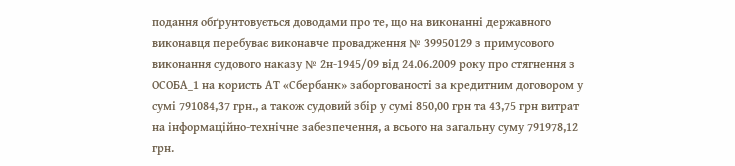подання обґрунтовується доводами про те, що на виконанні державного виконавця перебуває виконавче провадження № 39950129 з примусового виконання судового наказу № 2н-1945/09 від 24.06.2009 року про стягнення з ОСОБА_1 на користь АТ «Сбербанк» заборгованості за кредитним договором у сумі 791084,37 грн., а також судовий збір у сумі 850,00 грн та 43,75 грн витрат на інформаційно-технічне забезпечення, а всього на загальну суму 791978,12 грн.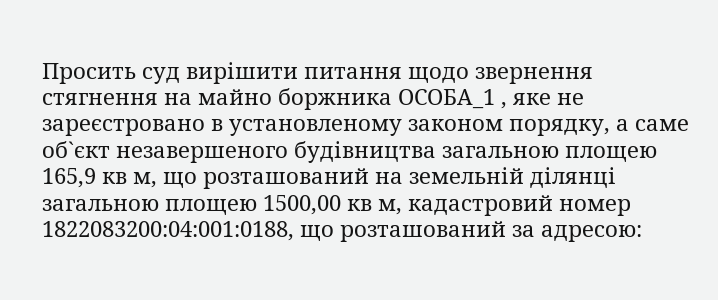Просить суд вирішити питання щодо звернення стягнення на майно боржника ОСОБА_1 , яке не зареєстровано в установленому законом порядку, а саме об`єкт незавершеного будівництва загальною площею 165,9 кв м, що розташований на земельній ділянці загальною площею 1500,00 кв м, кадастровий номер 1822083200:04:001:0188, що розташований за адресою: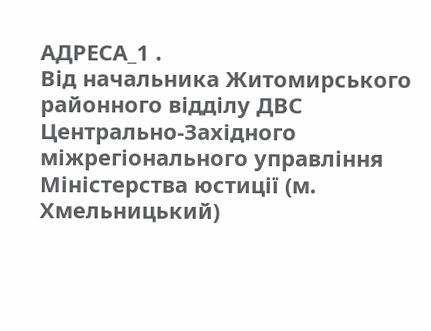АДРЕСА_1 .
Від начальника Житомирського районного відділу ДВС Центрально-Західного міжрегіонального управління Міністерства юстиції (м. Хмельницький)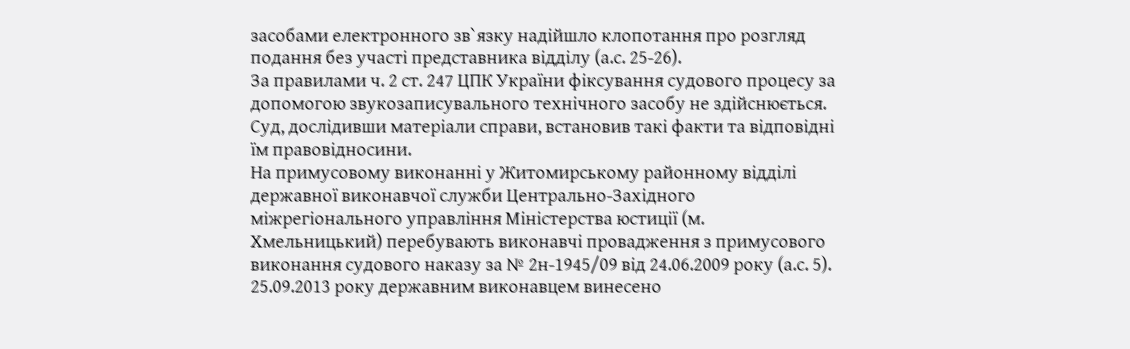засобами електронного зв`язку надійшло клопотання про розгляд подання без участі представника відділу (а.с. 25-26).
За правилами ч. 2 ст. 247 ЦПК України фіксування судового процесу за допомогою звукозаписувального технічного засобу не здійснюється.
Суд, дослідивши матеріали справи, встановив такі факти та відповідні їм правовідносини.
На примусовому виконанні у Житомирському районному відділі державної виконавчої служби Центрально-Західного міжрегіонального управління Міністерства юстиції (м. Хмельницький) перебувають виконавчі провадження з примусового виконання судового наказу за № 2н-1945/09 від 24.06.2009 року (а.с. 5).
25.09.2013 року державним виконавцем винесено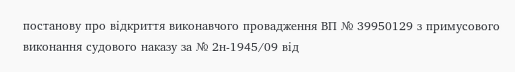постанову про відкриття виконавчого провадження ВП № 39950129 з примусового виконання судового наказу за № 2н-1945/09 від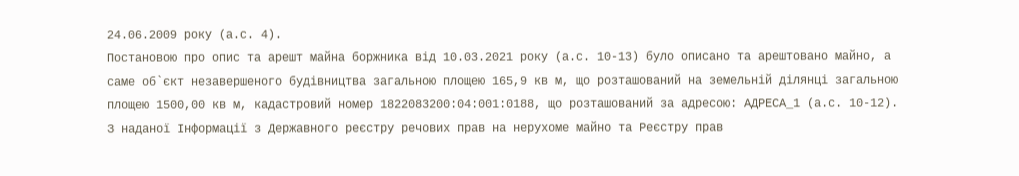24.06.2009 року (а.с. 4).
Постановою про опис та арешт майна боржника від 10.03.2021 року (а.с. 10-13) було описано та арештовано майно, а саме об`єкт незавершеного будівництва загальною площею 165,9 кв м, що розташований на земельній ділянці загальною площею 1500,00 кв м, кадастровий номер 1822083200:04:001:0188, що розташований за адресою: АДРЕСА_1 (а.с. 10-12).
З наданої Інформації з Державного реєстру речових прав на нерухоме майно та Реєстру прав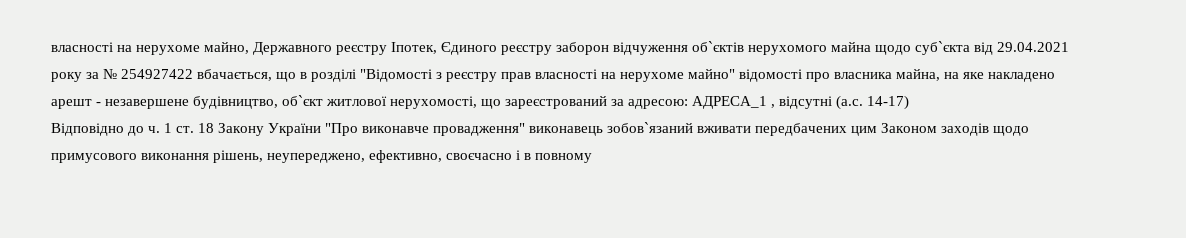власності на нерухоме майно, Державного реєстру Іпотек, Єдиного реєстру заборон відчуження об`єктів нерухомого майна щодо суб`єкта від 29.04.2021 року за № 254927422 вбачається, що в розділі "Відомості з реєстру прав власності на нерухоме майно" відомості про власника майна, на яке накладено арешт - незавершене будівництво, об`єкт житлової нерухомості, що зареєстрований за адресою: АДРЕСА_1 , відсутні (а.с. 14-17)
Відповідно до ч. 1 ст. 18 Закону України "Про виконавче провадження" виконавець зобов`язаний вживати передбачених цим Законом заходів щодо примусового виконання рішень, неупереджено, ефективно, своєчасно і в повному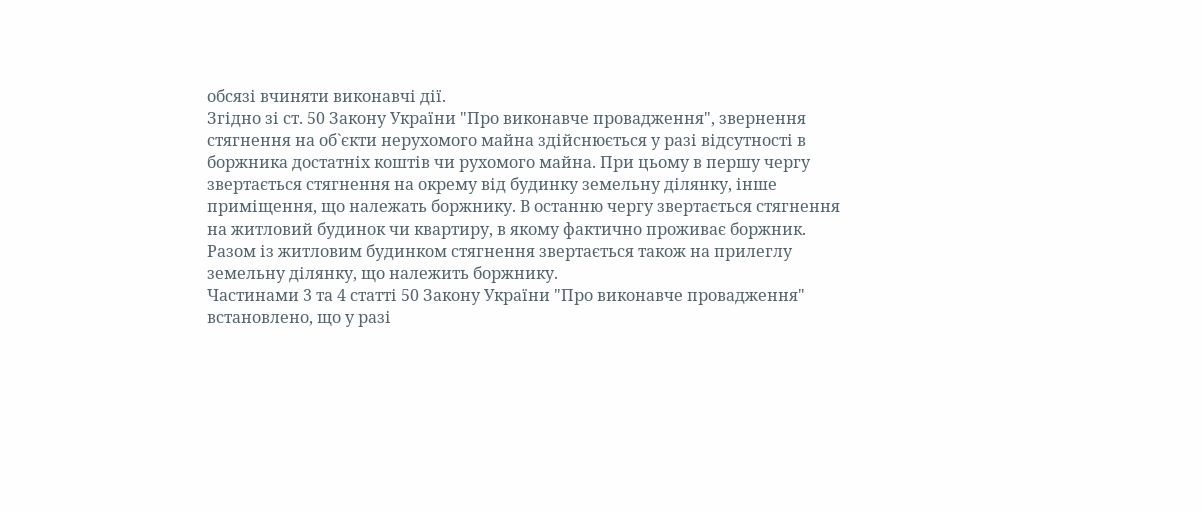обсязі вчиняти виконавчі дії.
Згідно зі ст. 50 Закону України "Про виконавче провадження", звернення стягнення на об`єкти нерухомого майна здійснюється у разі відсутності в боржника достатніх коштів чи рухомого майна. При цьому в першу чергу звертається стягнення на окрему від будинку земельну ділянку, інше приміщення, що належать боржнику. В останню чергу звертається стягнення на житловий будинок чи квартиру, в якому фактично проживає боржник. Разом із житловим будинком стягнення звертається також на прилеглу земельну ділянку, що належить боржнику.
Частинами 3 та 4 статті 50 Закону України "Про виконавче провадження" встановлено, що у разі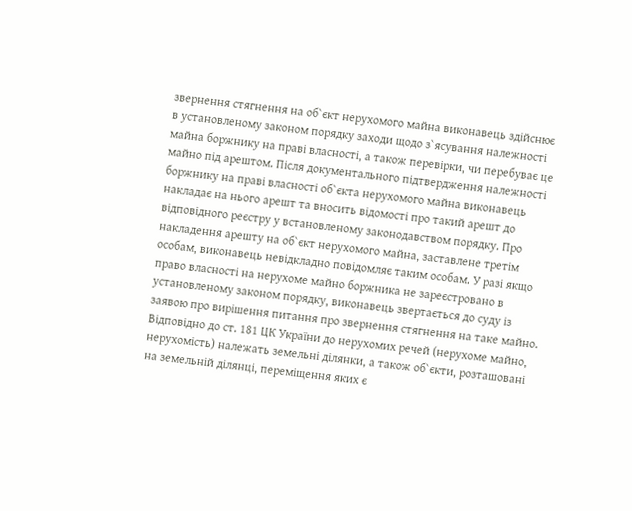звернення стягнення на об`єкт нерухомого майна виконавець здійснює в установленому законом порядку заходи щодо з`ясування належності майна боржнику на праві власності, а також перевірки, чи перебуває це майно під арештом. Після документального підтвердження належності боржнику на праві власності об`єкта нерухомого майна виконавець накладає на нього арешт та вносить відомості про такий арешт до відповідного реєстру у встановленому законодавством порядку. Про накладення арешту на об`єкт нерухомого майна, заставлене третім особам, виконавець невідкладно повідомляє таким особам. У разі якщо право власності на нерухоме майно боржника не зареєстровано в установленому законом порядку, виконавець звертається до суду із заявою про вирішення питання про звернення стягнення на таке майно.
Відповідно до ст. 181 ЦК України до нерухомих речей (нерухоме майно, нерухомість) належать земельні ділянки, а також об`єкти, розташовані на земельній ділянці, переміщення яких є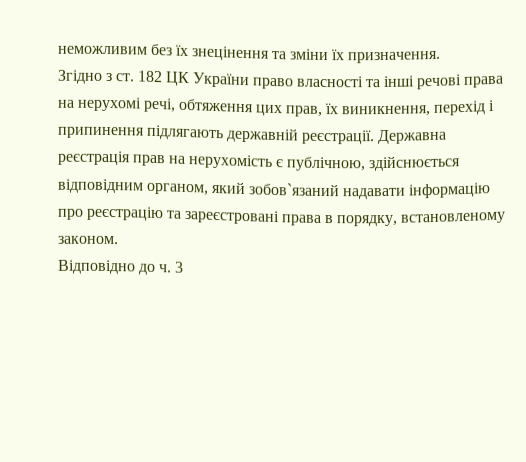неможливим без їх знецінення та зміни їх призначення.
Згідно з ст. 182 ЦК України право власності та інші речові права на нерухомі речі, обтяження цих прав, їх виникнення, перехід і припинення підлягають державній реєстрації. Державна реєстрація прав на нерухомість є публічною, здійснюється відповідним органом, який зобов`язаний надавати інформацію про реєстрацію та зареєстровані права в порядку, встановленому законом.
Відповідно до ч. 3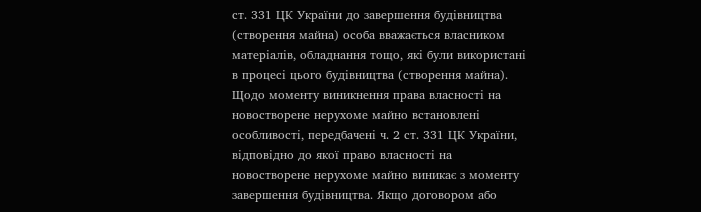ст. 331 ЦК України до завершення будівництва (створення майна) особа вважається власником матеріалів, обладнання тощо, які були використані в процесі цього будівництва (створення майна).
Щодо моменту виникнення права власності на новостворене нерухоме майно встановлені особливості, передбачені ч. 2 ст. 331 ЦК України, відповідно до якої право власності на новостворене нерухоме майно виникає з моменту завершення будівництва. Якщо договором або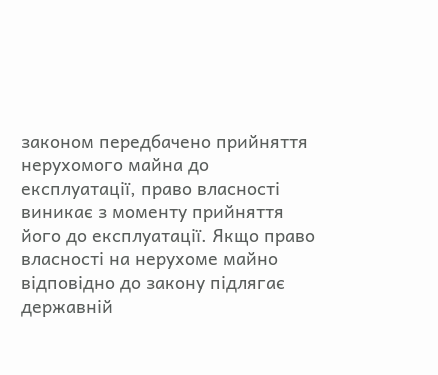законом передбачено прийняття нерухомого майна до експлуатації, право власності виникає з моменту прийняття його до експлуатації. Якщо право власності на нерухоме майно відповідно до закону підлягає державній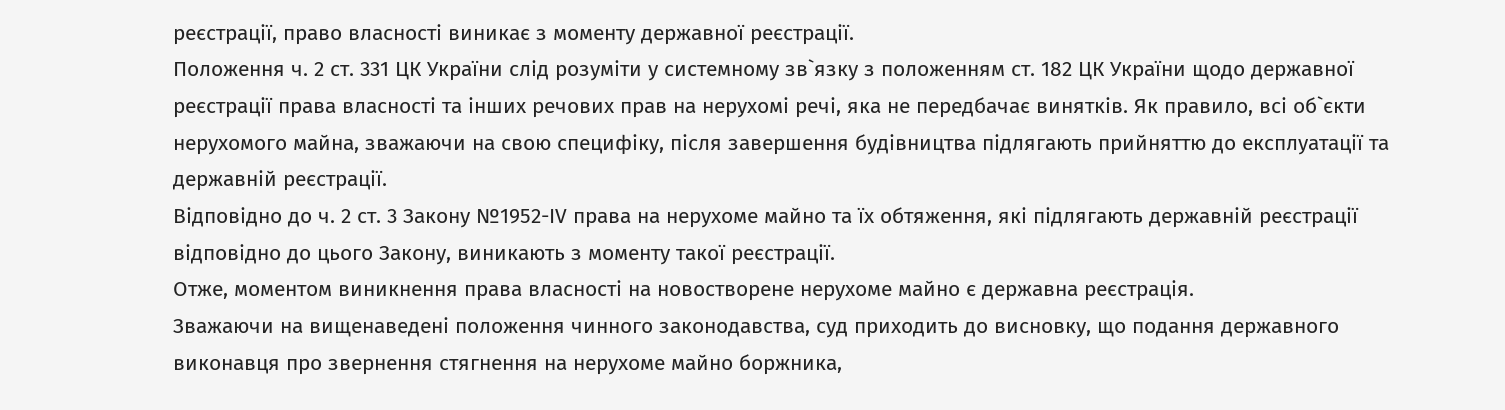реєстрації, право власності виникає з моменту державної реєстрації.
Положення ч. 2 ст. 331 ЦК України слід розуміти у системному зв`язку з положенням ст. 182 ЦК України щодо державної реєстрації права власності та інших речових прав на нерухомі речі, яка не передбачає винятків. Як правило, всі об`єкти нерухомого майна, зважаючи на свою специфіку, після завершення будівництва підлягають прийняттю до експлуатації та державній реєстрації.
Відповідно до ч. 2 ст. 3 Закону №1952-ІV права на нерухоме майно та їх обтяження, які підлягають державній реєстрації відповідно до цього Закону, виникають з моменту такої реєстрації.
Отже, моментом виникнення права власності на новостворене нерухоме майно є державна реєстрація.
Зважаючи на вищенаведені положення чинного законодавства, суд приходить до висновку, що подання державного виконавця про звернення стягнення на нерухоме майно боржника,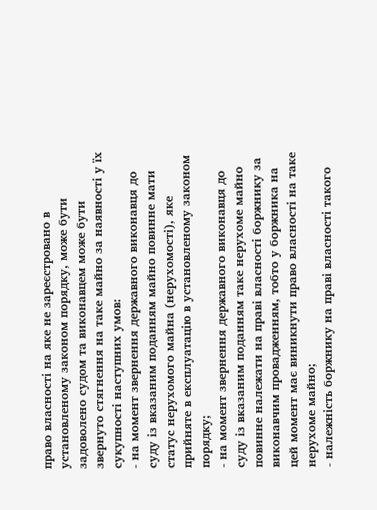право власності на яке не зареєстровано в установленому законом порядку, може бути задоволено судом та виконавцем може бути звернуто стягнення на таке майно за наявності у їх сукупності наступних умов:
- на момент звернення державного виконавця до суду із вказаним поданням майно повинне мати статус нерухомого майна (нерухомості), яке прийняте в експлуатацію в установленому законом порядку;
- на момент звернення державного виконавця до суду із вказаним поданням таке нерухоме майно повинне належати на праві власності боржнику за виконавчим провадженням, тобто у боржника на цей момент має виникнути право власності на таке нерухоме майно;
- належність боржнику на праві власності такого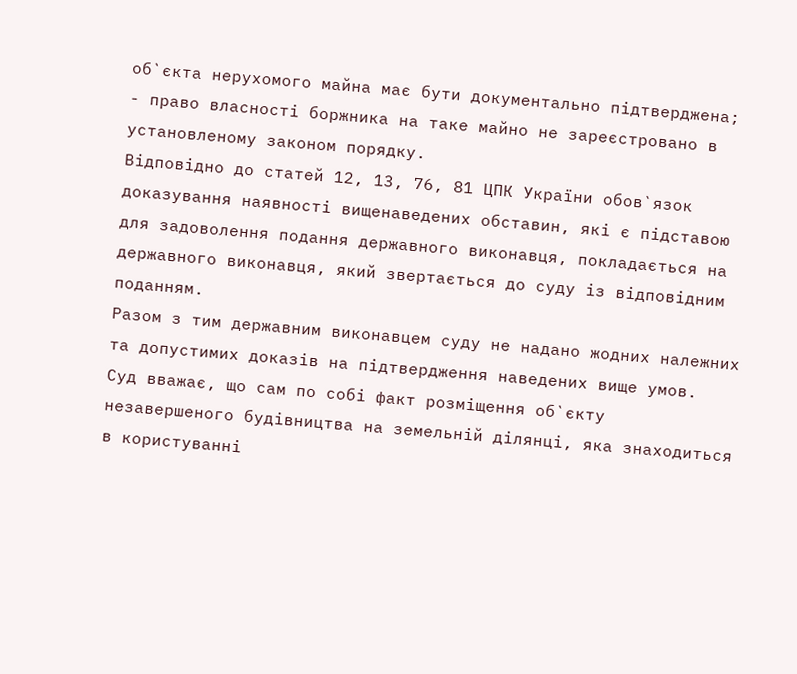об`єкта нерухомого майна має бути документально підтверджена;
- право власності боржника на таке майно не зареєстровано в установленому законом порядку.
Відповідно до статей 12, 13, 76, 81 ЦПК України обов`язок доказування наявності вищенаведених обставин, які є підставою для задоволення подання державного виконавця, покладається на державного виконавця, який звертається до суду із відповідним поданням.
Разом з тим державним виконавцем суду не надано жодних належних та допустимих доказів на підтвердження наведених вище умов.
Суд вважає, що сам по собі факт розміщення об`єкту незавершеного будівництва на земельній ділянці, яка знаходиться в користуванні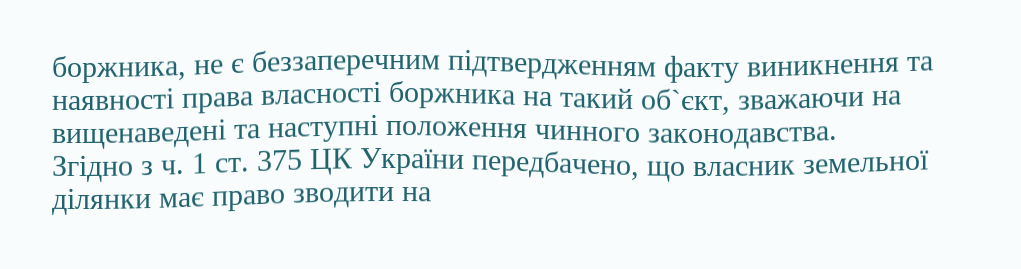боржника, не є беззаперечним підтвердженням факту виникнення та наявності права власності боржника на такий об`єкт, зважаючи на вищенаведені та наступні положення чинного законодавства.
Згідно з ч. 1 ст. 375 ЦК України передбачено, що власник земельної ділянки має право зводити на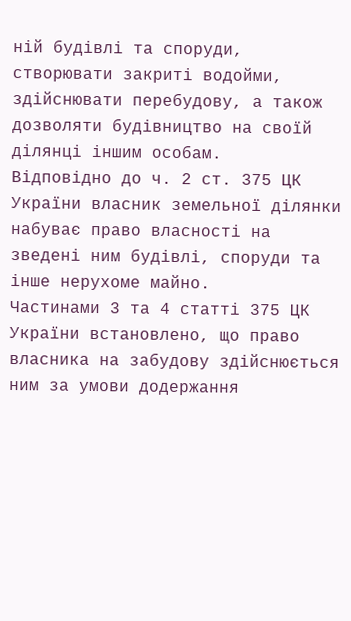ній будівлі та споруди, створювати закриті водойми, здійснювати перебудову, а також дозволяти будівництво на своїй ділянці іншим особам.
Відповідно до ч. 2 ст. 375 ЦК України власник земельної ділянки набуває право власності на зведені ним будівлі, споруди та інше нерухоме майно.
Частинами 3 та 4 статті 375 ЦК України встановлено, що право власника на забудову здійснюється ним за умови додержання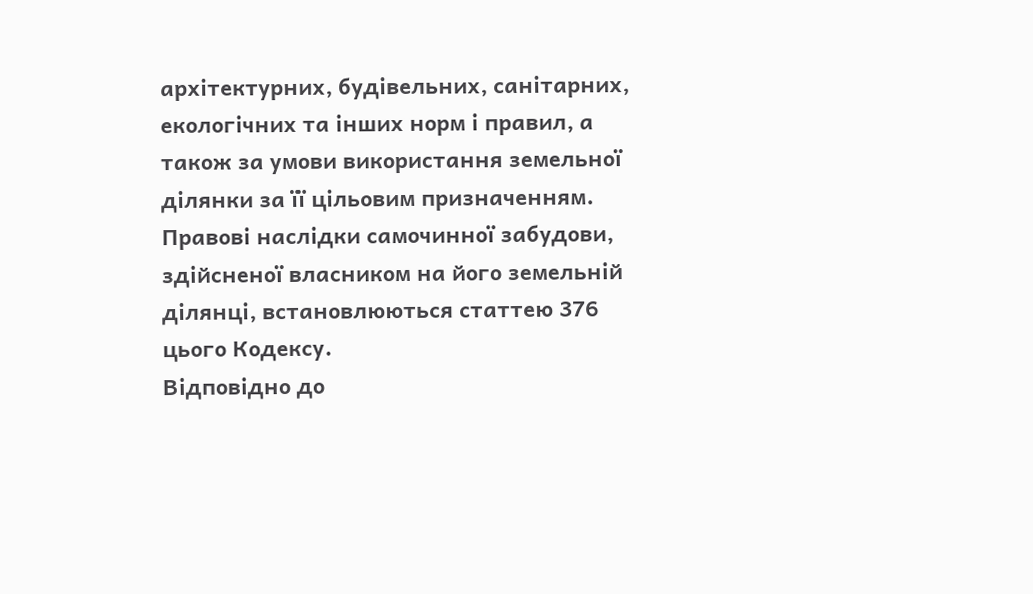архітектурних, будівельних, санітарних, екологічних та інших норм і правил, а також за умови використання земельної ділянки за її цільовим призначенням. Правові наслідки самочинної забудови, здійсненої власником на його земельній ділянці, встановлюються статтею 376 цього Кодексу.
Відповідно до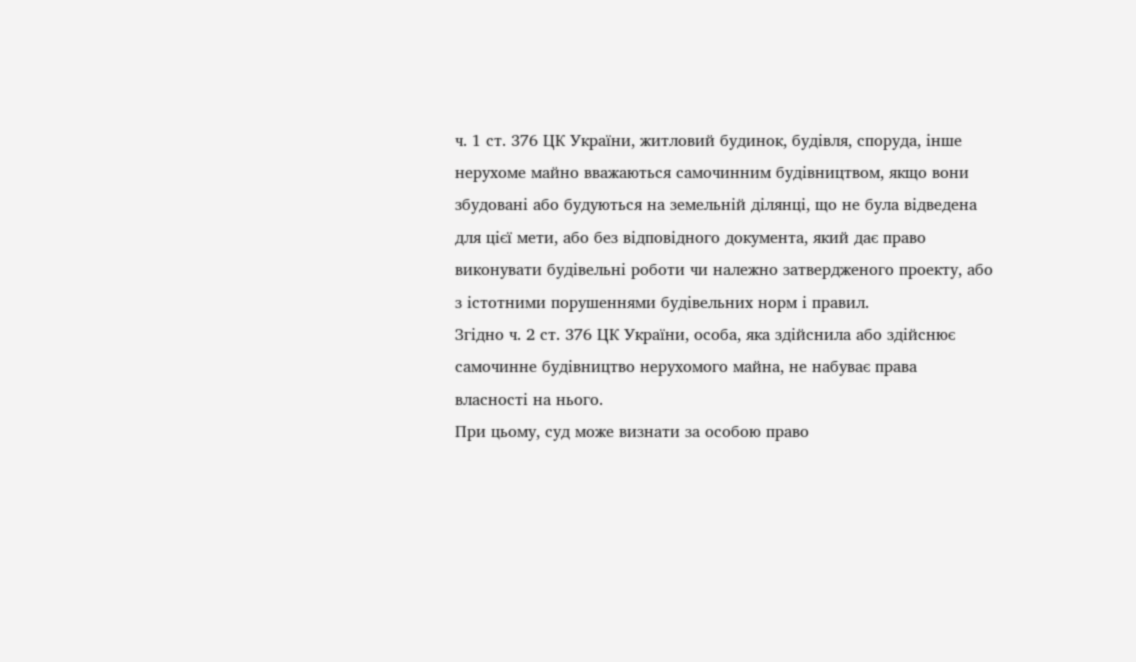ч. 1 ст. 376 ЦК України, житловий будинок, будівля, споруда, інше нерухоме майно вважаються самочинним будівництвом, якщо вони збудовані або будуються на земельній ділянці, що не була відведена для цієї мети, або без відповідного документа, який дає право виконувати будівельні роботи чи належно затвердженого проекту, або з істотними порушеннями будівельних норм і правил.
Згідно ч. 2 ст. 376 ЦК України, особа, яка здійснила або здійснює самочинне будівництво нерухомого майна, не набуває права власності на нього.
При цьому, суд може визнати за особою право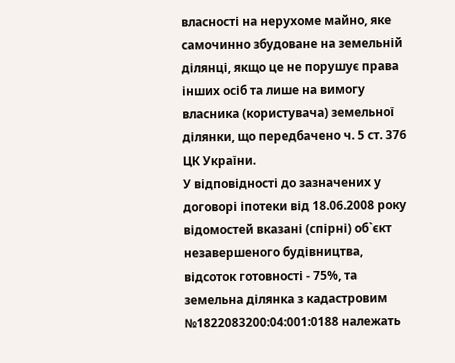власності на нерухоме майно, яке самочинно збудоване на земельній ділянці, якщо це не порушує права інших осіб та лише на вимогу власника (користувача) земельної ділянки, що передбачено ч. 5 ст. 376 ЦК України.
У відповідності до зазначених у договорі іпотеки від 18.06.2008 року відомостей вказані (спірні) об`єкт незавершеного будівництва, відсоток готовності - 75%, та земельна ділянка з кадастровим №1822083200:04:001:0188 належать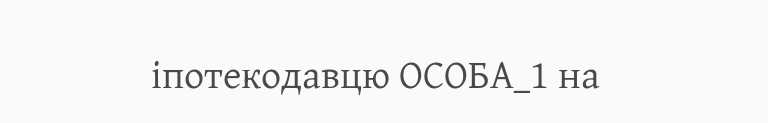іпотекодавцю ОСОБА_1 на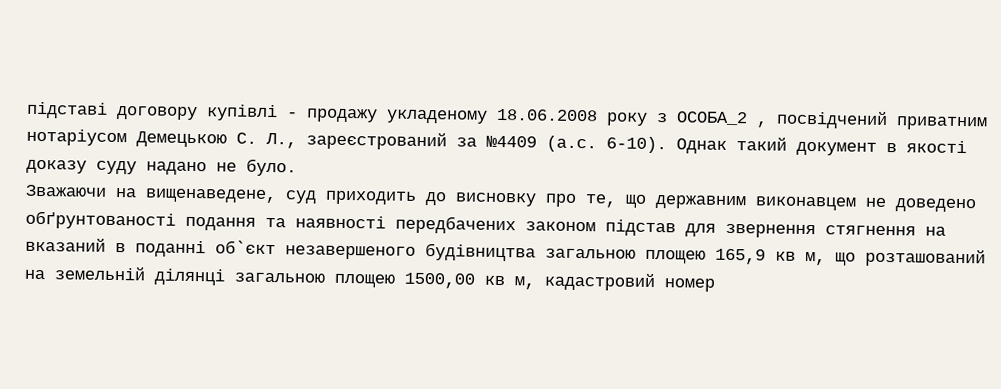підставі договору купівлі - продажу укладеному 18.06.2008 року з ОСОБА_2 , посвідчений приватним нотаріусом Демецькою С. Л., зареєстрований за №4409 (а.с. 6-10). Однак такий документ в якості доказу суду надано не було.
Зважаючи на вищенаведене, суд приходить до висновку про те, що державним виконавцем не доведено обґрунтованості подання та наявності передбачених законом підстав для звернення стягнення на вказаний в поданні об`єкт незавершеного будівництва загальною площею 165,9 кв м, що розташований на земельній ділянці загальною площею 1500,00 кв м, кадастровий номер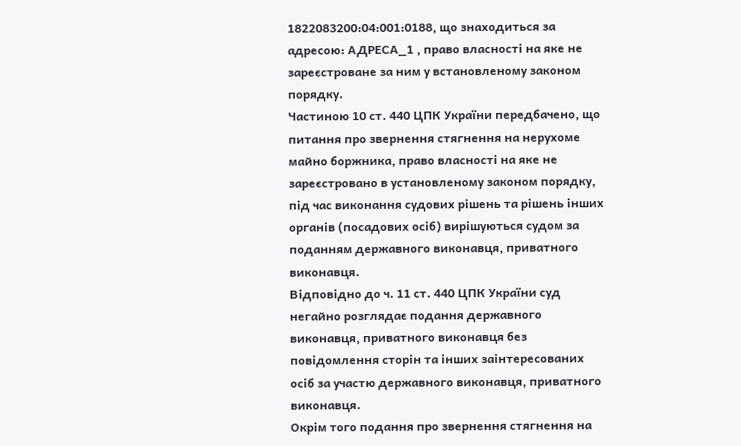1822083200:04:001:0188, що знаходиться за адресою: АДРЕСА_1 , право власності на яке не зареєстроване за ним у встановленому законом порядку.
Частиною 10 ст. 440 ЦПК України передбачено, що питання про звернення стягнення на нерухоме майно боржника, право власності на яке не зареєстровано в установленому законом порядку, під час виконання судових рішень та рішень інших органів (посадових осіб) вирішуються судом за поданням державного виконавця, приватного виконавця.
Відповідно до ч. 11 ст. 440 ЦПК України суд негайно розглядає подання державного виконавця, приватного виконавця без повідомлення сторін та інших заінтересованих осіб за участю державного виконавця, приватного виконавця.
Окрім того подання про звернення стягнення на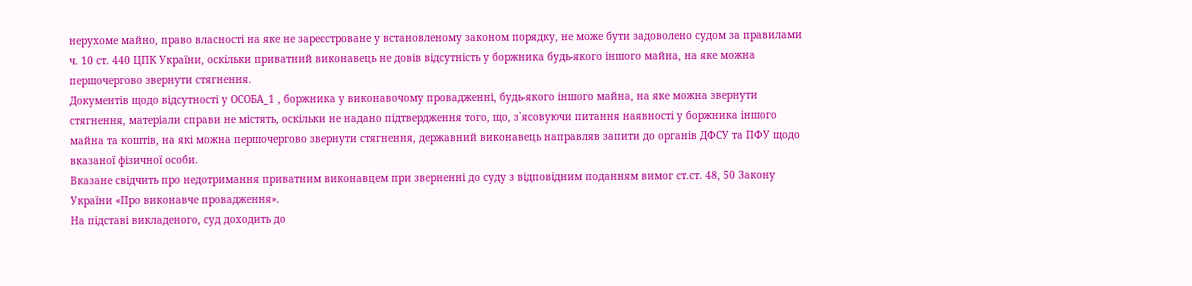нерухоме майно, право власності на яке не зареєстроване у встановленому законом порядку, не може бути задоволено судом за правилами ч. 10 ст. 440 ЦПК України, оскільки приватний виконавець не довів відсутність у боржника будь-якого іншого майна, на яке можна першочергово звернути стягнення.
Документів щодо відсутності у ОСОБА_1 , боржника у виконавочому провадженні, будь-якого іншого майна, на яке можна звернути стягнення, матеріали справи не містять, оскільки не надано підтвердження того, що, з`ясовуючи питання наявності у боржника іншого майна та коштів, на які можна першочергово звернути стягнення, державний виконавець направляв запити до органів ДФСУ та ПФУ щодо вказаної фізичної особи.
Вказане свідчить про недотримання приватним виконавцем при зверненні до суду з відповідним поданням вимог ст.ст. 48, 50 Закону України «Про виконавче провадження».
На підставі викладеного, суд доходить до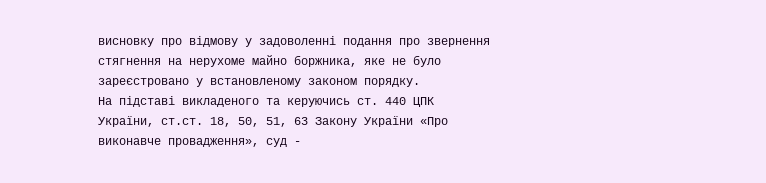висновку про відмову у задоволенні подання про звернення стягнення на нерухоме майно боржника, яке не було зареєстровано у встановленому законом порядку.
На підставі викладеного та керуючись ст. 440 ЦПК України, ст.ст. 18, 50, 51, 63 Закону України «Про виконавче провадження», суд -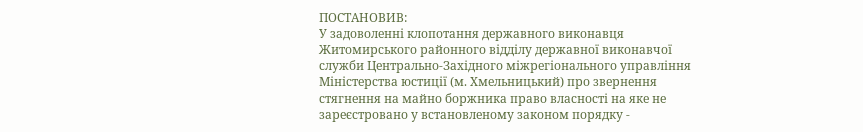ПОСТАНОВИВ:
У задоволенні клопотання державного виконавця Житомирського районного відділу державної виконавчої служби Центрально-Західного міжрегіонального управління Міністерства юстиції (м. Хмельницький) про звернення стягнення на майно боржника право власності на яке не зареєстровано у встановленому законом порядку -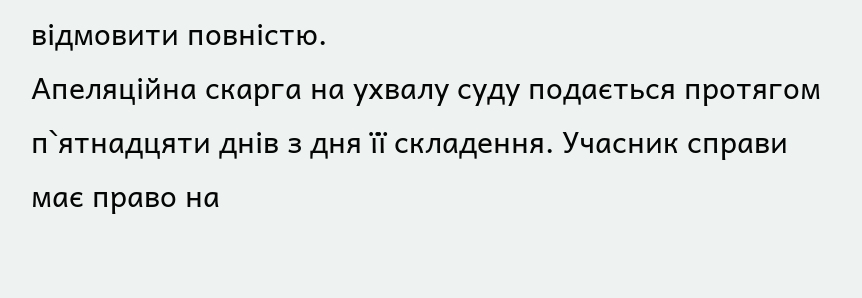відмовити повністю.
Апеляційна скарга на ухвалу суду подається протягом п`ятнадцяти днів з дня її складення. Учасник справи має право на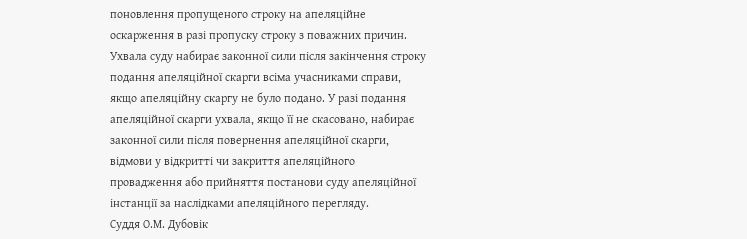поновлення пропущеного строку на апеляційне оскарження в разі пропуску строку з поважних причин. Ухвала суду набирає законної сили після закінчення строку подання апеляційної скарги всіма учасниками справи, якщо апеляційну скаргу не було подано. У разі подання апеляційної скарги ухвала, якщо її не скасовано, набирає законної сили після повернення апеляційної скарги, відмови у відкритті чи закриття апеляційного провадження або прийняття постанови суду апеляційної інстанції за наслідками апеляційного перегляду.
Суддя О.М. Дубовік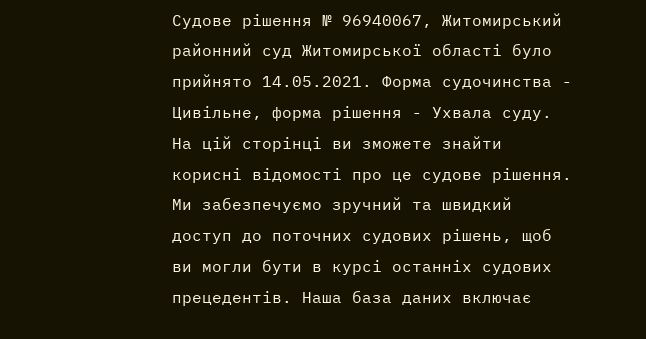Судове рішення № 96940067, Житомирський районний суд Житомирської області було прийнято 14.05.2021. Форма судочинства - Цивільне, форма рішення - Ухвала суду. На цій сторінці ви зможете знайти корисні відомості про це судове рішення. Ми забезпечуємо зручний та швидкий доступ до поточних судових рішень, щоб ви могли бути в курсі останніх судових прецедентів. Наша база даних включає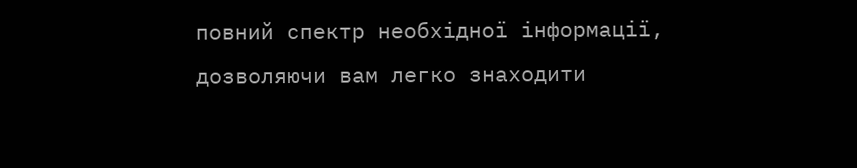повний спектр необхідної інформації, дозволяючи вам легко знаходити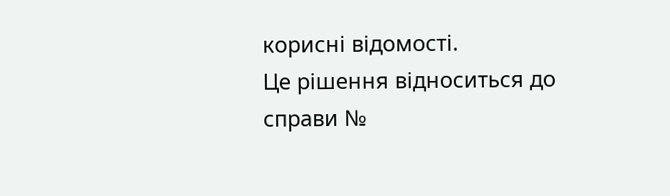корисні відомості.
Це рішення відноситься до справи №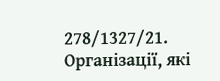278/1327/21. Організації, які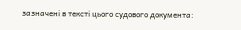зазначені в тексті цього судового документа: